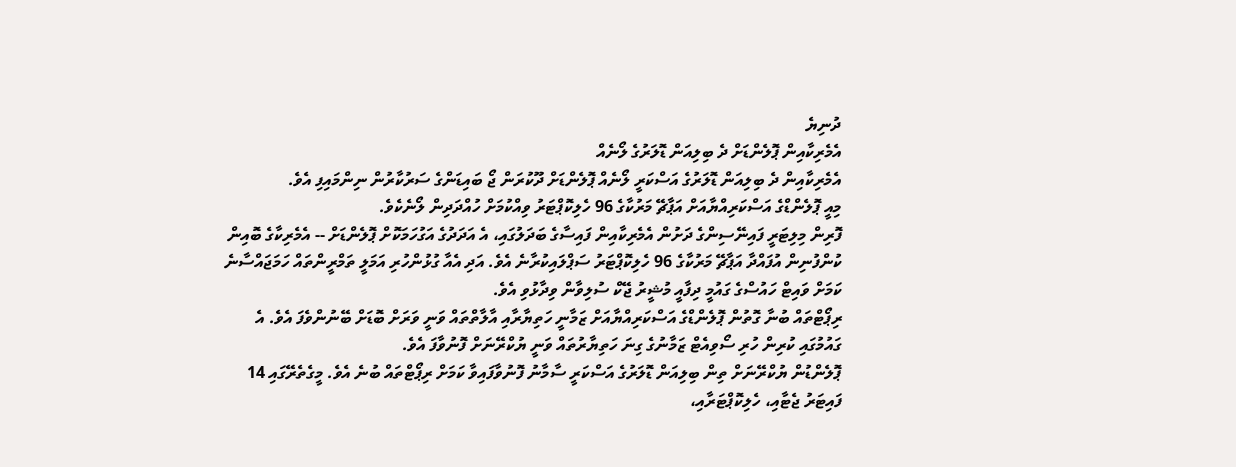ދުނިޔެ
އެމެރިކާއިން ޕޮލެންޑަށް ދެ ބިލިއަން ޑޮލަރުގެ ލޯނެއް
އެމެރިކާއިން ދެ ބިލިއަން ޑޮލަރުގެ އަސްކަރީ ލޯނެއް ޕޮލެންޑަށް ދޫކުރަން ޖޯ ބައިޑަންގެ ސަރުކާރުން ނިންމައިފި އެވެ.
މިއީ ޕޮލެންޑްގެ އަސްކަރިއްޔާއަށް އަޕާޗޭ މަރުކާގެ 96 ހެލިކޮޕްޓަރު ވިއްކުމަށް ހުއްދަދިން ލޯނެކެވެ.
ފޮރިން މިލިޓަރީ ފައިނޭސިންގެ ދަށުން އެމެރިކާއިން ފައިސާގެ ބަދަލުގައި، އެ އަދަދުގެ އަގުހަމަކޮށް ޕޮލެންޑަށް -- އެމެރިކާގެ ބޮއިން ކުންފުނިން އުފައްދާ އަޕާޗޭ މަރުކާގެ 96 ހެލިކޮޕްޓަރު ސަޕްލައިކުރާނެ އެވެ. އަދި އެއާ ގުޅުންހުރި އަމަލީ ތަމްރީންތައް ހަމަޖައްސާނެ ކަމަށް ވައިޓް ހައުސްގެ ގައުމީ ދިފާއީ މުޝީރު ޖޭކް ސުލިވާން ވިދާޅުވި އެވެ.
ރިޕޯޓްތައް ބުނާ ގޮތުން ޕޮލެންޑްގެ އަސްކަރިއްޔާއަށް ޒަމާނީ ހަތިޔާރާއި އާލާތްތައް ވަނީ ވަރަށް ބޮޑަށް ބޭނުންވެފަ އެވެ. އެ ގައުމުގައި ކުރިން ހުރި ސޯވިއެޓް ޒަމާނުގެ ގިނަ ހަތިޔާރުތައް ވަނީ ޔުކްރޭނަށް ފޮނުވާފަ އެވެ.
ޕޮލެންޑުން ޔުކްރޭނަށް ތިން ބިލިއަން ޑޮލަރުގެ އަސްކަރީ ސާމާނު ފޮނުވާފައިވާ ކަމަށް ރިޕޯޓްތައް ބުނެ އެވެ. މީގެތެރޭގައި 14 ފައިޓަރު ޖެޓާއި، ހެލިކޮޕްޓަރާއި،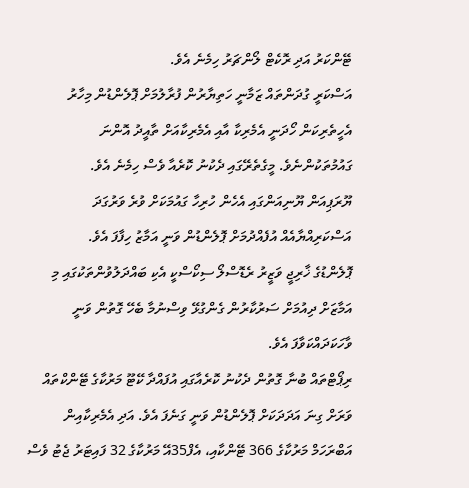ޓޭންކަރު އަދި ރޮކެޓް ލޯންޗަރު ހިމެނެ އެވެ.
އަސްކަރީ ގުދަންތައް ޒަމާނީ ހަތިޔާރުން ފުރާލުމަށް ޕޮލެންޑުން މިހާރު އެހީތެރިކަން ހޯދަނީ އެމެރިކާ އާއި އެމެރިކާއަށް ތާއީދު އޮންނަ ގައުމުތަކުންނެވެ. މީގެތެރޭގައި ދެކުނު ކޮރެއާ ވެސް ހިމެނެ އެވެ.
ޔޫރަޕިއަން ޔޫނިއަންގައި އެހެން ހުރިހާ ގައުމަކަށް ވުރެ ވަރުގަދަ އަސްކަރިއްޔާއެއް އުފެއްދުމަށް ޕޮލެންޑުން ވަނީ އަމާޒު ހިފާފަ އެވެ.
ޕޮލެންޑުގެ ޚާރިޖީ ވަޒީރު ރެޑޮސްލޯ ސިކޯސްކީ އެކި ބައްދަލުވުންތަކުގައި މި އަމާޒަށް ދިއުމަށް ސަރުކާރުން ގެންގުޅޭ ވިސްނުމާ ބެހޭ ގޮތުން ވަނީ ވާހަކަދައްކަވާފަ އެވެ.
ރިޕޯޓްތައް ބުނާ ގޮތުން ދެކުނު ކޮރެއާގައި އުފައްދާ ކޭޓޫ މަރުކާގެ ޓޭންކްތައް ވަރަށް ގިނަ އަދަދަކަށް ޕޮލެންޑުން ވަނީ ގަނެފަ އެވެ. އަދި އެމެރިކާއިން އަބްރަހަމް މަރުކާގެ 366 ޓޭންކާއި، އެފް35އޭ މަރުކާގެ 32 ފައިޓަރު ޖެޓު ވެސް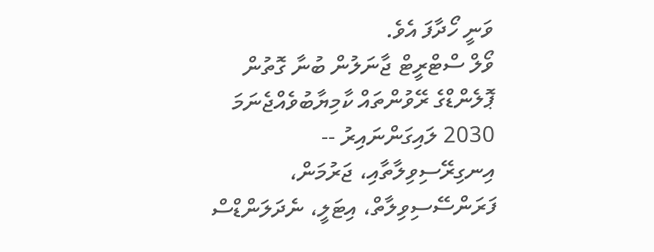ވަނީ ހޯދާފަ އެވެ.
ވޯލް ސްޓްރީޓް ޖާނަލުން ބުނާ ގޮތުން ޕޮލެންޑްގެ ރޭވުންތައް ކާމިޔާބުވެއްޖެނަމަ 2030 ލައިގަންނައިރު -- އިނގިރޭސިވިލާތާއި، ޖަރުމަން، ފަރަންސޭސިވިލާތް، އިޓަލީ، ނެދަލަންޑްސް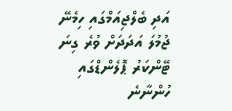އަދި ބެލްޖިއަމްގައި ހިމެނޭ ޖުމުލަ އަދަދަށް ވުރެ ގިނަ ޓޭންކަރު ޕޮލެންޑްގައި ހުންނާނެ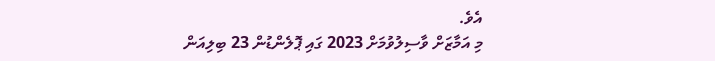އެވެ.
މި އަމާޒަށް ވާސިލުވުމަށް 2023 ގައި ޕޮލެންޑުން 23 ބިލިއަން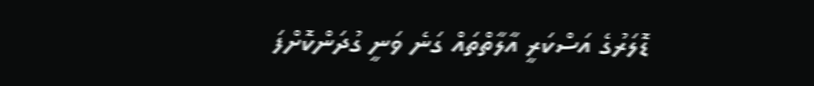ޑޮލަރުގެ އަސްކަރީ އާލާތްތައް ގަނެ ވަނީ ގުދަންކޮށްފަ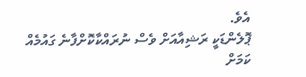އެވެ.
ޕޮލެންޑަކީ ރަޝިއާއަށް ވެސް ނުރައްކާކޮށްފާނެ ގައުމެއް ކަމަށް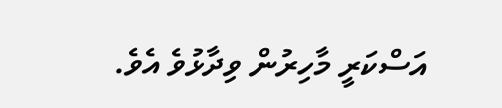އަސްކަރީ މާހިރުން ވިދާޅުވެ އެވެ.